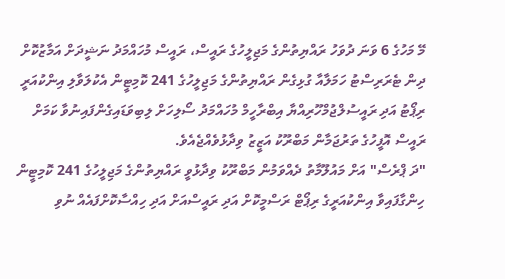މޭ މަހުގެ 6 ވަނަ ދުވަހު ރައްޔިތުންގެ މަޖިލީހުގެ ރައީސް، ރައީސް މުހައްމަދު ނަޝީދަށް އަމާޒުކޮށް ދިން ޓެރަރިސްޓު ހަމަލާއާ ގުޅިގެން ރައްޔިތުންގެ މަޖިލީހުގެ 241 ކޮމިޓީން އެކުލަވާލި އިންކުއަރީ ރިޕޯޓު އަދި ރައީސުލްޖުމްހޫރިއްޔާ އިބްރާހީމް މުހައްމަދު ސޯލިހަށް ލިބިވަޑައިގެންފައިނުވާ ކަމަށް ރައީސް އޮފީހުގެ ތަރުޖަމާން މަބްރޫކު އަޒީޒު ވިދާޅުވެއްޖެއެވެ.
"ދަ ޕްރެސް" އަށް މައުލޫމާތު ދެއްވަމުން މަބްރޫކު ވިދާޅުވީ ރައްޔިތުންގެ މަޖިލީހުގެ 241 ކޮމިޓީން ހިންގާފައިވާ އިންކުއަރީގެ ރިޕޯޓް ރަސްމީކޮށް އަދި ރައީސްއަށް އަދި ހިއްސާކޮށްފައެއް ނުވި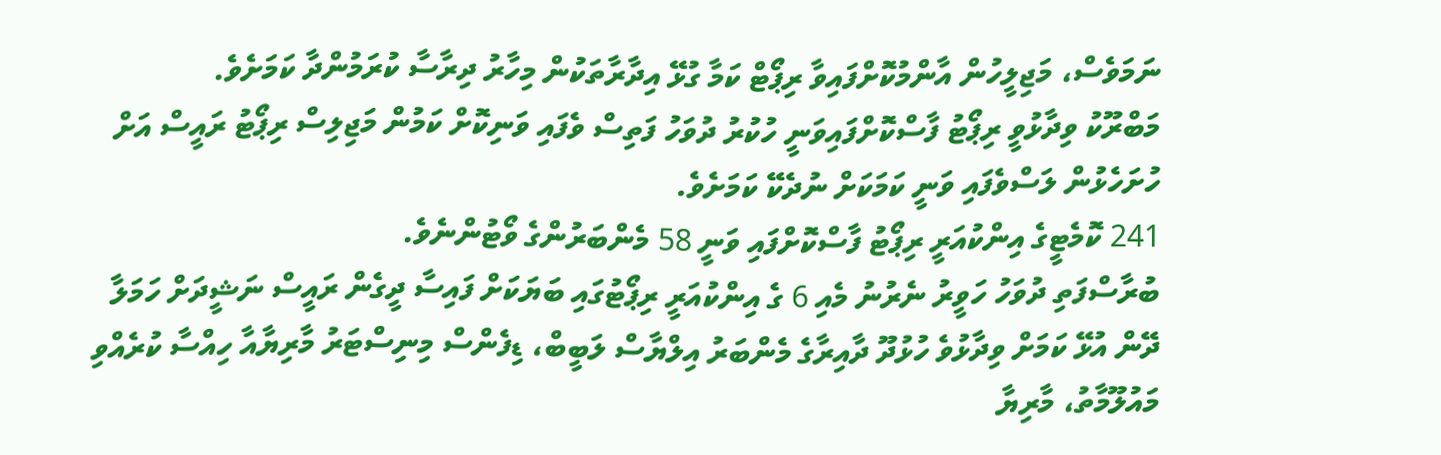ނަމަވެސް، މަޖިލީހުން އާންމުކޮށްފައިވާ ރިޕޯޓް ކަމާ ގުޅޭ އިދާރާތަކުން މިހާރު ދިރާސާ ކުރަމުންދާ ކަމަށެވެ.
މަބްރޫކު ވިދާޅުވީ ރިޕޯޓު ފާސްކޮށްފައިވަނީ ހުކުރު ދުވަހު ފަތިސް ވެފައި ވަނިކޮށް ކަމުން މަޖިލިސް ރިޕޯޓު ރައީސް އަށް ހުށަހެޅުން ލަސްވެފައި ވަނީ ކަމަކަށް ނުދެކޭ ކަމަށެވެ.
241 ކޮމެޓީގެ އިންކުއަރީ ރިޕޯޓު ފާސްކޮށްފައި ވަނީ 58 މެންބަރުންގެ ވޯޓުންނެވެ.
ބުރާސްފަތި ދުވަހު ހަވީރު ނެރުނު މެއި 6 ގެ އިންކުއަރީ ރިޕޯޓުގައި ބަޔަކަށް ފައިސާ ދީގެން ރައީސް ނަޝީދަށް ހަމަލާ ދޭން އުޅޭ ކަމަށް ވިދާޅުވެ ހުޅުދޫ ދާއިރާގެ މެންބަރު އިލްޔާސް ލަބީބް، ޑިފެންސް މިނިސްޓަރު މާރިޔާއާ ހިއްސާ ކުރެއްވި މައުލޫމާތު، މާރިޔާ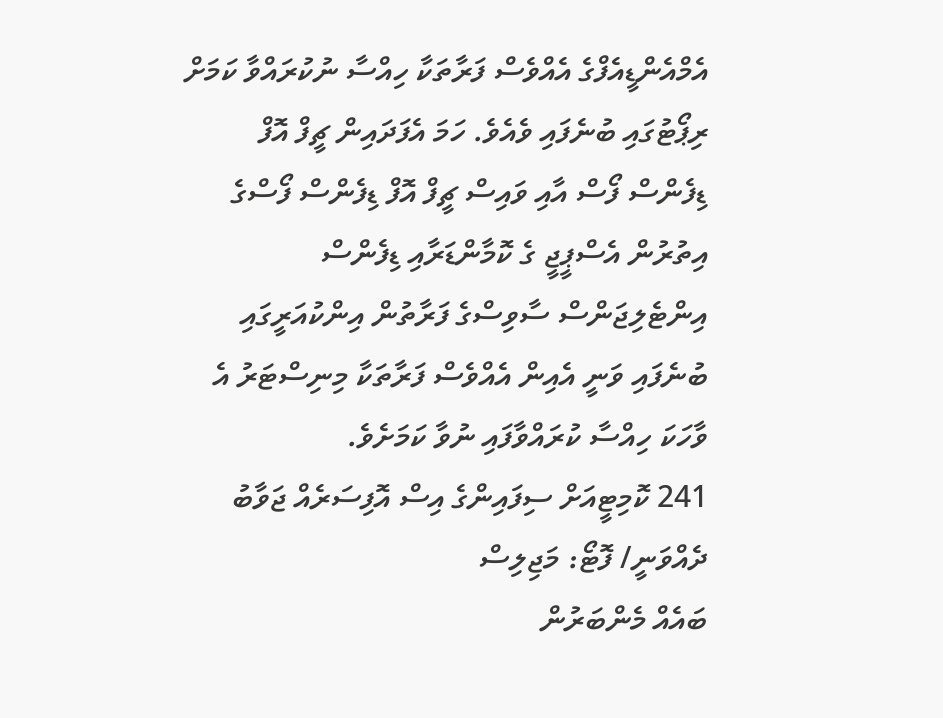އެމްއެންޑީއެފްގެ އެއްވެސް ފަރާތަކާ ހިއްސާ ނުކުރައްވާ ކަމަށް ރިޕޯޓުގައި ބުނެފައި ވެއެވެ. ހަމަ އެފަދައިން ޗީފް އޮފް ޑިފެންސް ފޯސް އާއި ވައިސް ޗީފް އޮފް ޑިފެންސް ފޯސްގެ އިތުރުން އެސްޕީޖީ ގެ ކޮމާންޑަރާއި ޑިފެންސް އިންޓެލިޖަންސް ސާވިސްގެ ފަރާތުން އިންކުއަރީގައި ބުނެފައި ވަނީ އެއިން އެއްވެސް ފަރާތަކާ މިނިސްޓަރު އެ ވާހަކަ ހިއްސާ ކުރައްވާފައި ނުވާ ކަމަށެވެ.
241 ކޮމިޓީއަށް ސިފައިންގެ އިސް އޮފިސަރެއް ޖަވާބު ދެއްވަނީ/ ފޮޓޯ: މަޖިލިސް
ބައެއް މެންބަރުން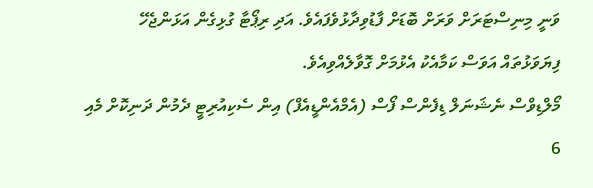ވަނީ މިނިސްޓަރަށް ވަރަށް ބޮޑަށް ފާޑުވިދާޅުވެފައެވެ. އަދި ރިޕޯޓާ ގުޅިގެން އަޅަންޖެހޭ ފިޔަވަޅުތައް އަވަސް ކަމާއެކު އެޅުމަށް ގޮވާލެއްވިއެވެ.
މޯލްޑިވްސް ނެޝަނަލް ޑިފެންސް ފޯސް (އެމްއެންޑީއެފް) އިން ސެކިއުރިޓީ ދެމުން ދަނިކޮށް މެއި 6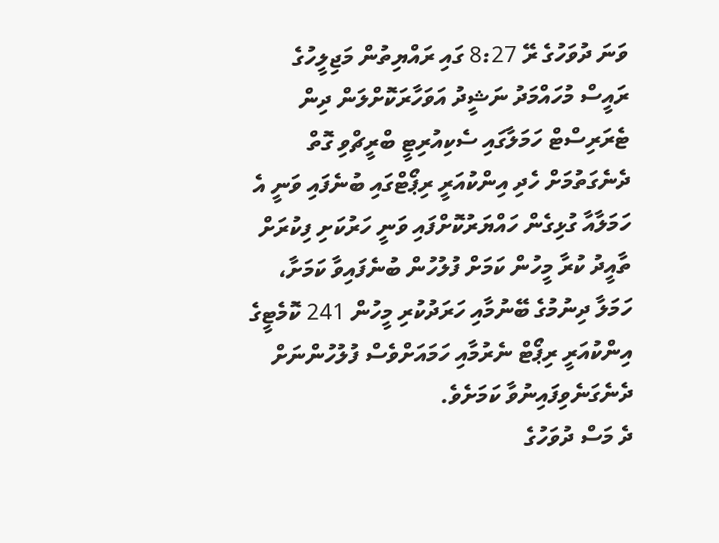ވަނަ ދުވަހުގެ ރޭ 8:27 ގައި ރައްޔިތުން މަޖިލީހުގެ ރައީސް މުހައްމަދު ނަޝީދު އަވަހާރަކޮށްލަން ދިން ޓެރަރިސްޓް ހަމަލާގައި ސެކިއުރިޓީ ބްރީޗްވި ގޮތް ދެނެގަތުމަށް ހެދި އިންކުއަރީ ރިޕޯޓްގައި ބުނެފައި ވަނީ އެ ހަމަލާއާ ގުޅިގެން ހައްޔަރުކޮށްފައި ވަނީ ހަރުކަށި ފިކުރަށް ތާއީދު ކުރާ މީހުން ކަމަށް ފުލުހުން ބުނެފައިވާ ކަމަށާ، ހަމަލާ ދިނުމުގެ ބޭނުމާއި ހަރަދުކުރި މީހުން 241 ކޮމެޓީގެ އިންކުއަރީ ރިޕޯޓް ނެރުމާއި ހަމައަށްވެސް ފުލުހުންނަށް ދެނެގަނެވިފައިނުވާ ކަމަށެވެ.
ދެ މަސް ދުވަހުގެ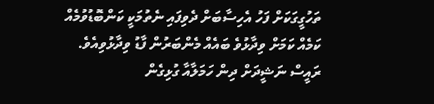ތަހުގީގަކަށް ފަހު އެހިސާބަށް ދެވިފައި ނެތުމަކީ ކަންބޮޑުވުމެއް ކަމެއް ކަމަށް ވިދާޅުވެ ބައެއް މެންބަރުން ފާޑު ވިދާޅުވިއެވެ.
ރައީސް ނަޝީދަށް ދިން ހަމަލާއާ ގުޅިގެން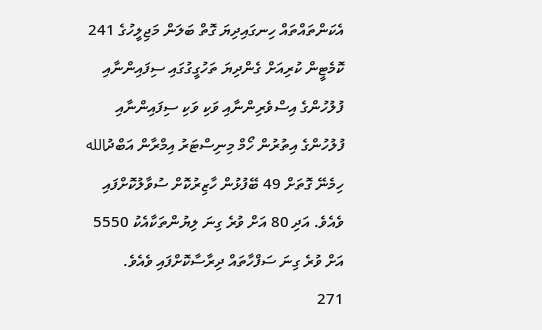އެކަންތައްތައް ހިނގައިދިޔަ ގޮތް ބަލަން މަޖިލީހުގެ 241 ކޮމެޓީން ކުރިއަށް ގެންދިޔަ ތަހުގީގުގައި ސިފައިންނާއި ފުލުހުންގެ އިސްވެރިންނާއި ވަކި ވަކި ސިފައިންނާއި ފުލުހުންގެ އިތުރުން ހޯމް މިނިސްޓަރު އިމްރާން އަބްދުالله ހިމެނޭ ގޮތަށް 49 ބޭފުޅުން ހާޒިރުކޮށް ސުވާލުކޮށްފައި ވެއެވެ. އަދި 80 އަށް ވުރެ ގިނަ ލިޔުންތަކާއެކު 5550 އަށް ވުރެ ގިނަ ސަފްހާތައް ދިރާސާކޮށްފައި ވެއެވެ.
271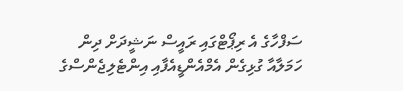ސަފްހާގެ އެ ރިޕޯޓްގައި ރައީސް ނަޝީދަށް ދިން ހަމަލާއާ ގުޅިގެން އެމްއެންޑީއެފާއި އިންޓެލިޖެންސްގެ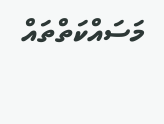މަސައްކަތްތައް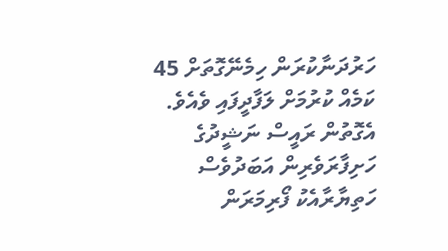ހަރުދަނާކުރަން ހިމެނޭގޮތަށް 45 ކަމެއް ކުރުމަށް ލަފާދީފައި ވެއެވެ. އެގޮތުން ރައީސް ނަޝީދުގެ ހަށިފާރަވެރިން އަބަދުވެސް ހަތިޔާރާއެކު ފޯރިމަރަން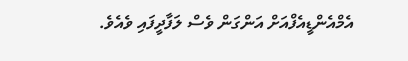އެމްއެންޑީއެފްއަށް އަންގަން ވެސް ލަފާދީފައި ވެއެވެ.